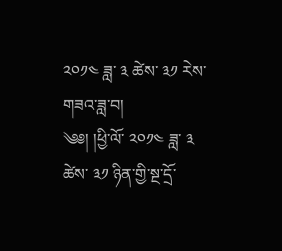༢༠༡༤ ཟླ་ ༣ ཚེས་ ༣༡ རེས་གཟའ་ཟླ་བ།
༄༅། །ཕྱི་ལོ་ ༢༠༡༤ ཟླ་ ༣ ཚེས་ ༣༡ ཉིན་གྱི་སྔ་དྲོ་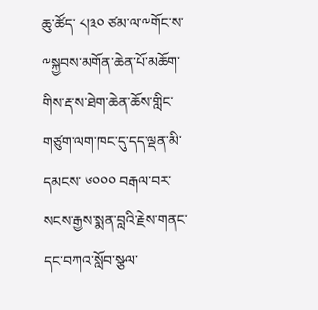ཆུ་ཚོད་ ༨།༣༠ ཙམ་ལ་༸གོང་ས་༸སྐྱབས་མགོན་ཆེན་པོ་མཆོག་གིས་རྡ་ས་ཐེག་ཆེན་ཆོས་གླིང་གཙུག་ལག་ཁང་དུ་དད་ལྡན་མི་དམངས་ ༦༠༠༠ བརྒལ་བར་སངས་རྒྱས་སྨན་བླའི་རྗེས་གནང་དང་བཀའ་སློབ་སྩལ་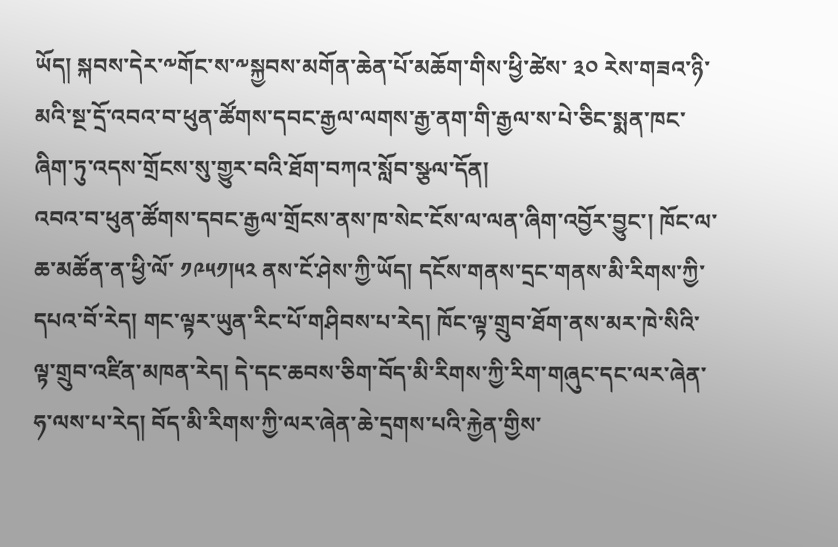ཡོད། སྐབས་དེར་༸གོང་ས་༸སྐྱབས་མགོན་ཆེན་པོ་མཆོག་གིས་ཕྱི་ཚེས་ ༣༠ རེས་གཟའ་ཉི་མའི་སྔ་དྲོ་འབའ་བ་ཕུན་ཚོགས་དབང་རྒྱལ་ལགས་རྒྱ་ནག་གི་རྒྱལ་ས་པེ་ཅིང་སྨན་ཁང་ཞིག་ཏུ་འདས་གྲོངས་སུ་གྱུར་བའི་ཐོག་བཀའ་སློབ་སྩལ་དོན།
འབའ་བ་ཕུན་ཚོགས་དབང་རྒྱལ་གྲོངས་ནས་ཁ་སེང་ངོས་ལ་ལན་ཞིག་འབྱོར་བྱུང་། ཁོང་ལ་ཆ་མཚོན་ན་ཕྱི་ལོ་ ༡༩༥༡།༥༢ ནས་ངོ་ཤེས་ཀྱི་ཡོད། དངོས་གནས་དྲང་གནས་མི་རིགས་ཀྱི་དཔའ་བོ་རེད། གང་ལྟར་ཡུན་རིང་པོ་གཤིབས་པ་རེད། ཁོང་ལྟ་གྲུབ་ཐོག་ནས་མར་ཁེ་སིའི་ལྟ་གྲུབ་འཛིན་མཁན་རེད། དེ་དང་ཆབས་ཅིག་བོད་མི་རིགས་ཀྱི་རིག་གཞུང་དང་ལར་ཞེན་ཧ་ལས་པ་རེད། བོད་མི་རིགས་ཀྱི་ལར་ཞེན་ཆེ་དྲགས་པའི་རྐྱེན་གྱིས་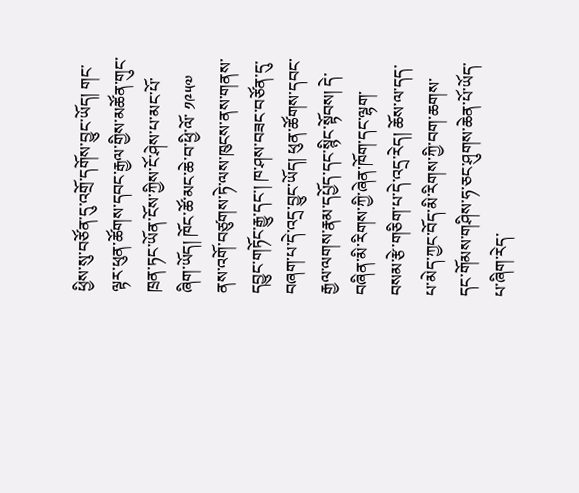ཕྱིས་སུ་བཙོན་དུ་འགྲོ་དགོས་བྱུང་ཡོད། གང་ལྟར་ཕུན་ཚོགས་དབང་རྒྱལ་གྱིས་མཚོན་གུང་ཁྲན་ཏང་ཡོན་ངོས་ཀྱིས་ངོ་ཤེས་པ་མང་པོ་ཞིག་ཡོད། ཁོང་ཚོ་མང་ཆེ་བ་ཕྱི་ལོ་ ༡༩༥༧ ནས་འགོ་བཙུགས་ཏེ་ལས་ཁུངས་ནས་གནས་དབྱུང་གཏོང་རྒྱུ་དང་། ཁ་ཤས་བཟང་བཙོན་དུ་བཞག་པ་དེ་འདྲ་བྱུང་ཡོད། ཕུན་ཚོགས་དབང་རྒྱལ་ལགས་རྣམ་དཔྱོད་དང་སྙིང་སྟོབས། དེ་བཞིན་མི་རིགས་ཀྱི་ཞེན་ཁོག་དང་ལྷག་བསམ་རྩེ་གཅིག་པ་དེ་འདྲ་རེད། ཆོས་ལ་དད་པ་མེད་ཀྱང་བོད་མི་རིགས་ཀྱི་བག་ཆགས་དང་གོམས་གཤིས་ཧ་ཅང་ཤུགས་ཆེན་པོ་ཡོད་པ་ཞིག་རེད་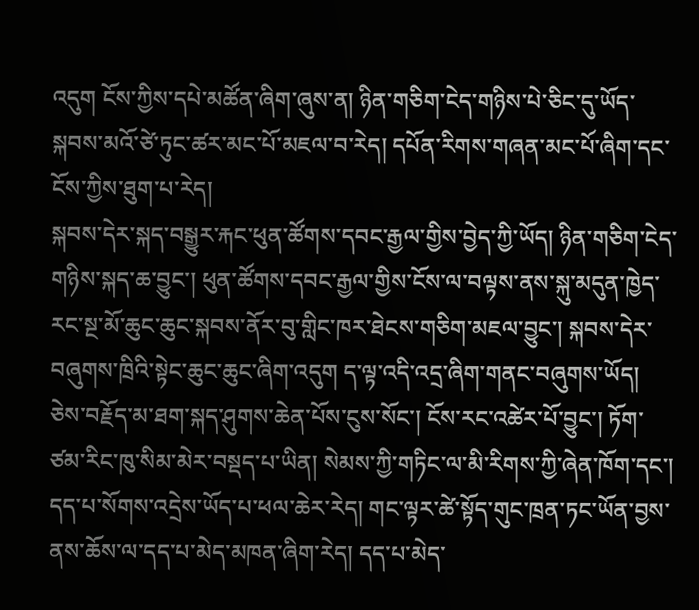འདུག ངོས་ཀྱིས་དཔེ་མཚོན་ཞིག་ཞུས་ན། ཉིན་གཅིག་ངེད་གཉིས་པེ་ཅིང་དུ་ཡོད་སྐབས་མའོ་ཙེ་ཏུང་ཚར་མང་པོ་མཇལ་བ་རེད། དཔོན་རིགས་གཞན་མང་པོ་ཞིག་དང་ངོས་ཀྱིས་ཐུག་པ་རེད།
སྐབས་དེར་སྐད་བསྒྱུར་རྐང་ཕུན་ཚོགས་དབང་རྒྱལ་གྱིས་བྱེད་ཀྱི་ཡོད། ཉིན་གཅིག་ངེད་གཉིས་སྐད་ཆ་བྱུང་། ཕུན་ཚོགས་དབང་རྒྱལ་གྱིས་ངོས་ལ་བལྟས་ནས་སྐུ་མདུན་ཁྱེད་རང་སྔ་མོ་ཆུང་ཆུང་སྐབས་ནོར་བུ་གླིང་ཁར་ཐེངས་གཅིག་མཇལ་བྱུང་། སྐབས་དེར་བཞུགས་ཁྲིའི་སྟེང་ཆུང་ཆུང་ཞིག་འདུག ད་ལྟ་འདི་འདྲ་ཞིག་གནང་བཞུགས་ཡོད། ཅེས་བརྗོད་མ་ཐག་སྐད་ཤུགས་ཆེན་པོས་ངུས་སོང་། ངོས་རང་འཚེར་པོ་བྱུང་། ཏོག་ཙམ་རིང་ཁུ་སིམ་མེར་བསྡད་པ་ཡིན། སེམས་ཀྱི་གཏིང་ལ་མི་རིགས་ཀྱི་ཞེན་ཁོག་དང་། དད་པ་སོགས་འདྲེས་ཡོད་པ་ཕལ་ཆེར་རེད། གང་ལྟར་ཚེ་སྟོད་གུང་ཁྲན་ཏང་ཡོན་བྱས་ནས་ཆོས་ལ་དད་པ་མེད་མཁན་ཞིག་རེད། དད་པ་མེད་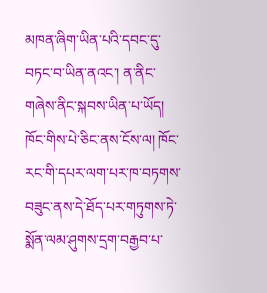མཁན་ཞིག་ཡིན་པའི་དབང་དུ་བཏང་བ་ཡིན་ནའང་། ན་ནིང་གཞེས་ནིང་སྐབས་ཡིན་པ་ཡོད། ཁོང་གིས་པེ་ཅིང་ནས་ངོས་ལ། ཁོང་རང་གི་དཔར་ལག་པར་ཁ་བཏགས་བཟུང་ནས་དེ་ཐོད་པར་གཏུགས་ཏེ་སྨོན་ལམ་ཤུགས་དྲག་བརྒྱབ་པ་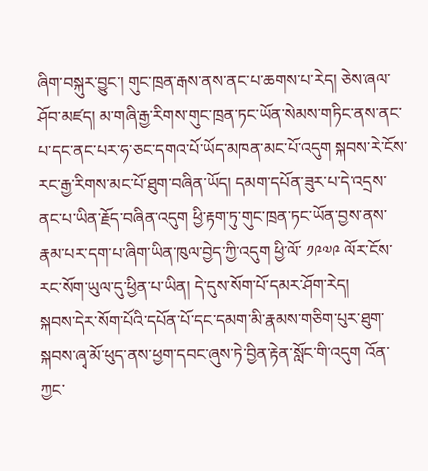ཞིག་བསྐུར་བྱུང་། གུང་ཁྲན་རྒས་ནས་ནང་པ་ཆགས་པ་རེད། ཅེས་ཞལ་ཤོབ་མཛད། མ་གཞི་རྒྱ་རིགས་གུང་ཁྲན་ཏང་ཡོན་སེམས་གཏིང་ནས་ནང་པ་དང་ནང་པར་ཧ་ཅང་དགའ་པོ་ཡོད་མཁན་མང་པོ་འདུག སྐབས་རེ་ངོས་རང་རྒྱ་རིགས་མང་པོ་ཐུག་བཞིན་ཡོད། དམག་དཔོན་ཟུར་པ་དེ་འདྲས་ནང་པ་ཡིན་རྗོད་བཞིན་འདུག ཕྱི་རྟག་ཏུ་གུང་ཁྲན་ཏང་ཡོན་བྱས་ནས་རྣམ་པར་དག་པ་ཞིག་ཡིན་ཁུལ་བྱེད་ཀྱི་འདུག ཕྱི་ལོ་ ༡༩༧༩ ལོར་ངོས་རང་སོག་ཡུལ་དུ་ཕྱིན་པ་ཡིན། དེ་དུས་སོག་པོ་དམར་ཤོག་རེད།
སྐབས་དེར་སོག་པོའི་དཔོན་པོ་དང་དམག་མི་རྣམས་གཅིག་པུར་ཐུག་སྐབས་ཞྭ་མོ་ཕུད་ནས་ཕྱག་དབང་ཞུས་ཏེ་བྱིན་རྟེན་སློང་གི་འདུག འོན་ཀྱང་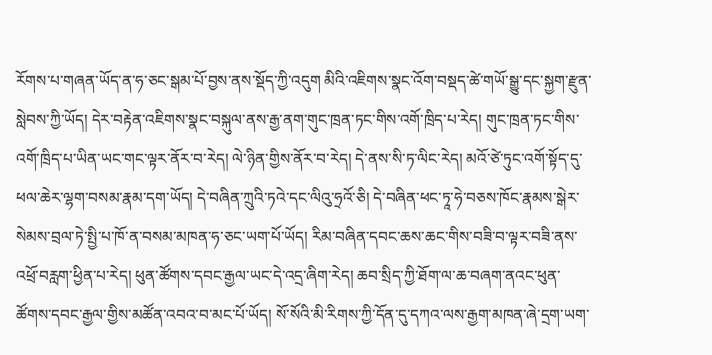རོགས་པ་གཞན་ཡོད་ན་ཧ་ཅང་སྒམ་པོ་བྱས་ནས་སྡོད་ཀྱི་འདུག མིའི་འཇིགས་སྣང་འོག་བསྡད་ཚེ་གཡོ་སྒྱུ་དང་སྐྱག་རྫུན་སླེབས་ཀྱི་ཡོད། དེར་བརྟེན་འཇིགས་སྣང་བསྐུལ་ནས་རྒྱ་ནག་གུང་ཁྲན་ཏང་གིས་འགོ་ཁྲིད་པ་རེད། གུང་ཁྲན་ཏང་གིས་འགོ་ཁྲིད་པ་ཡིན་ཡང་གང་ལྟར་ནོར་བ་རེད། ལེ་ཉིན་གྱིས་ནོར་བ་རེད། དེ་ནས་སི་ཏ་ལིང་རེད། མའོ་ཙེ་ཏུང་འགོ་སྟོད་དུ་ཕལ་ཆེར་ལྷག་བསམ་རྣམ་དག་ཡོད། དེ་བཞིན་ཀྲུའི་ཏའེ་དང་ལིའུ་ཧྲའོ་ཅི། དེ་བཞིན་ཕང་ཏཱ་ཧེ་བཅས་ཁོང་རྣམས་སྒེར་སེམས་བྲལ་ཏེ་སྤྱི་པ་ཁོ་ན་བསམ་མཁན་ཧ་ཅང་ཡག་པོ་ཡོད། རིམ་བཞིན་དབང་ཆས་ཆང་གིས་བཟི་བ་ལྟར་བཟི་ནས་འཕྲོ་བརླག་ཕྱིན་པ་རེད། ཕུན་ཚོགས་དབང་རྒྱལ་ཡང་དེ་འདྲ་ཞིག་རེད། ཆབ་སྲིད་ཀྱི་ཐོག་ལ་ཆ་བཞག་ནའང་ཕུན་ཚོགས་དབང་རྒྱལ་གྱིས་མཚོན་འབའ་བ་མང་པོ་ཡོད། སོ་སོའི་མི་རིགས་ཀྱི་དོན་དུ་དཀའ་ལས་རྒྱག་མཁན་ཞེ་དྲག་ཡག་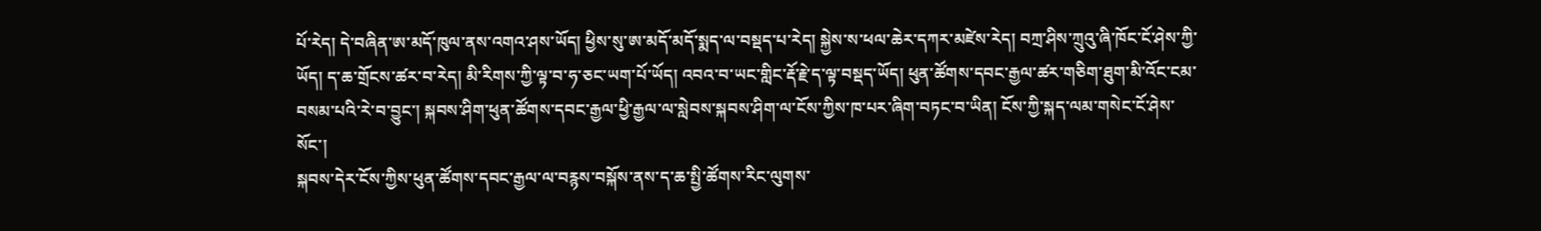པོ་རེད། དེ་བཞིན་ཨ་མདོ་ཁུལ་ནས་འགའ་ཤས་ཡོད། ཕྱིས་སུ་ཨ་མདོ་མདོ་སྨད་ལ་བསྡད་པ་རེད། སྐྱེས་ས་ཕལ་ཆེར་དཀར་མཛེས་རེད། བཀྲ་ཤིས་ཀྲུའུ་ཞི་ཁོང་ངོ་ཤེས་ཀྱི་ཡོད། ད་ཆ་གྲོངས་ཚར་བ་རེད། མི་རིགས་ཀྱི་ལྟ་བ་ཧ་ཅང་ཡག་པོ་ཡོད། འབའ་བ་ཡང་གླིང་རྡོ་རྗེ་ད་ལྟ་བསྡད་ཡོད། ཕུན་ཚོགས་དབང་རྒྱལ་ཚར་གཅིག་ཐུག་མི་འོང་ངམ་བསམ་པའི་རེ་བ་བྱུང་། སྐབས་ཤིག་ཕུན་ཚོགས་དབང་རྒྱལ་ཕྱི་རྒྱལ་ལ་སླེབས་སྐབས་ཤིག་ལ་ངོས་ཀྱིས་ཁ་པར་ཞིག་བཏང་བ་ཡིན། ངོས་ཀྱི་སྐད་ལམ་གསེང་ངོ་ཤེས་སོང་།
སྐབས་དེར་ངོས་ཀྱིས་ཕུན་ཚོགས་དབང་རྒྱལ་ལ་བརྙས་བསྐོས་ནས་ད་ཆ་སྤྱི་ཚོགས་རིང་ལུགས་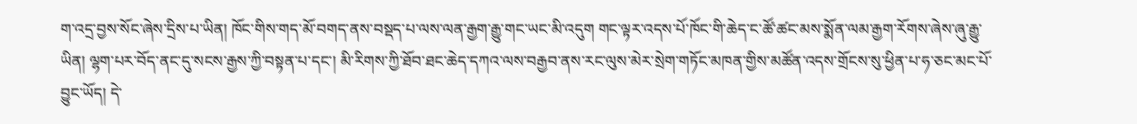ག་འདྲ་བྱས་སོང་ཞེས་དྲིས་པ་ཡིན། ཁོང་གིས་གད་མོ་བགད་ནས་བསྡད་པ་ལས་ལན་རྒྱག་རྒྱུ་གང་ཡང་མི་འདུག གང་ལྟར་འདས་པོ་ཁོང་གི་ཆེད་ང་ཚོ་ཚང་མས་སྨོན་ལམ་རྒྱག་རོགས་ཞེས་ཞུ་རྒྱུ་ཡིན། ལྷག་པར་བོད་ནང་དུ་སངས་རྒྱས་ཀྱི་བསྟན་པ་དང་། མི་རིགས་ཀྱི་ཐོབ་ཐང་ཆེད་དཀའ་ལས་བརྒྱབ་ནས་རང་ལུས་མེར་སྲེག་གཏོང་མཁན་གྱིས་མཚོན་འདས་གྲོངས་སུ་ཕྱིན་པ་ཧ་ཅང་མང་པོ་བྱུང་ཡོད། དེ་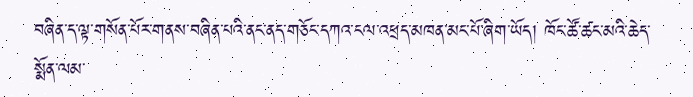བཞིན་ད་ལྟ་གསོན་པོར་གནས་བཞིན་པའི་ནང་ནད་གཅོང་དཀའ་ངལ་འཕྲད་མཁན་མང་པོ་ཞིག་ཡོད། ཁོང་ཚོ་ཚང་མའི་ཆེད་སྨོན་ལམ་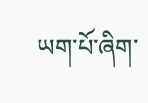ཡག་པོ་ཞིག་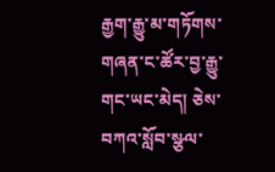རྒྱག་རྒྱུ་མ་གཏོགས་གཞན་ང་ཚོར་བྱ་རྒྱུ་གང་ཡང་མེད། ཅེས་བཀའ་སློབ་སྩལ་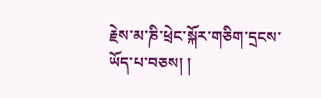རྗེས་མ་ཎི་ཕྲེང་སྐོར་གཅིག་དྲངས་ཡོད་པ་བཅས། །